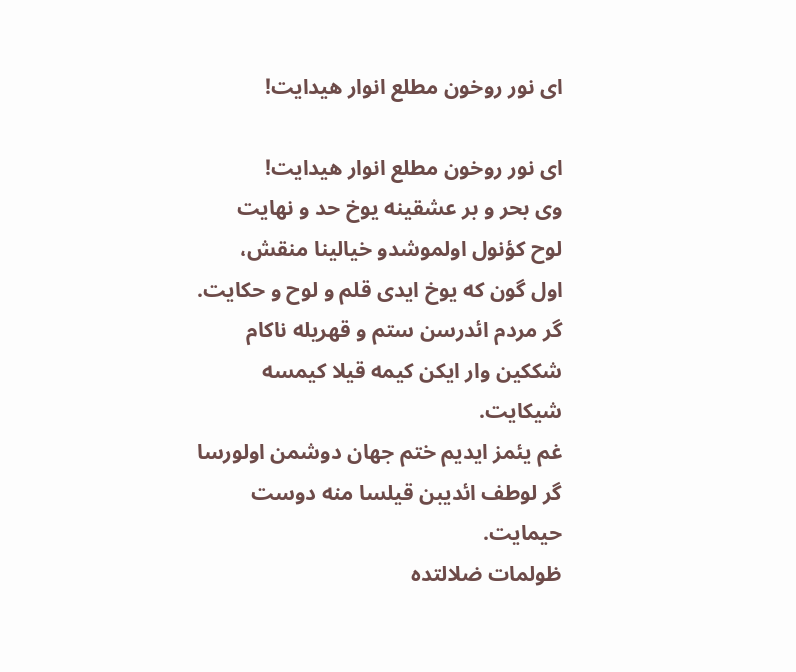ای نور روخون مطلع انوار هیدایت!

ای نور روخون مطلع انوار هیدایت!
وی بحر و بر عشقینه یوخ حد و نهایت
لوح کؤنول اولموشدو خیالینا منقش،
اول گون که یوخ ایدی قلم و لوح و حکایت.
گر مردم ائدرسن ستم و قهریله ناکام
شککین وار ایکن کیمه قیلا کیمسه شیکایت.
غم یئمز ایدیم ختم جهان دوشمن اولورسا
گر لوطف ائدیبن قیلسا منه دوست حیمایت.
ظولمات ضلالتده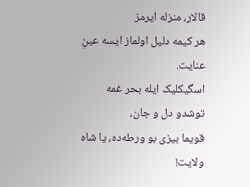قالار، منزله ایرمز
هر کیمه دلیل اولماز ایسه عینِ عنایت.
اسگیکلیک ایله بحر غمه توشدو دل و جان،
قویما بیزی بو ورطه‌ده، یا شاه ولایت!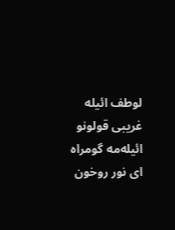لوطف ائیله غریبی قولونو ائیله‌مه گومراه
ای نور روخون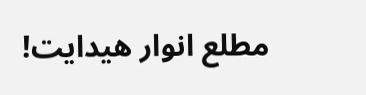مطلع انوار هیدایت!